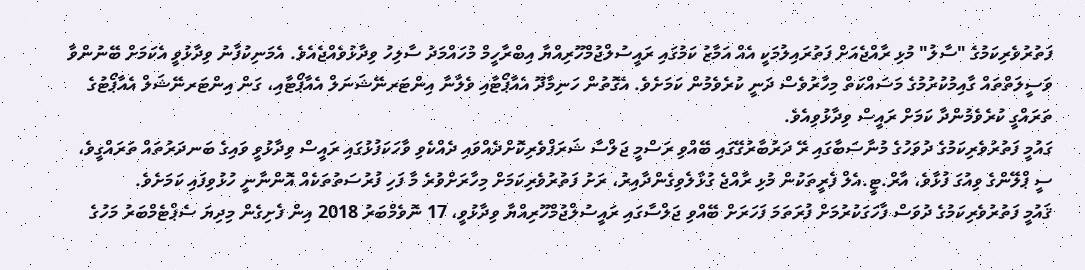ފަތުރުވެރިކަމުގެ "ސާލު" މުޅި ރާއްޖެއަށް ފަތުރައިލުމަކީ އެއް އަމާޒު ކަމުގައި ރައީސުލްޖުމްހޫރިއްޔާ އިބްރާހީމް މުހައްމަދު ސާލިހު ވިދާޅުވެއްޖެއެވެ. އެމަނިކުފާނު ވިދާޅުވީ އެކަމަށް ބޭނުންވާ ވަސީލަތްތައް ގާއިމުކުރުމުގެ މަސައްކަތް މިހާރުވެސް ދަނީ ކުރެވެމުން ކަމަށެވެ. އެގޮތުން ހަނިމާދޫ އެއާޕޯޓާއި ވެލާނާ އިންޓަރނޭޝަނަލް އެއާޕޯޓާއި، ގަން އިންޓަރނޭޝަލް އެއާޕޯޓުގެ ތަރައްގީ ކުރެވެމުންދާ ކަމަށް ރައީސް ވިދާޅުވިއެވެ.
ގައުމީ ފަތުރުވެރިކަމުގެ ދުވަހުގެ މުނާސަބާގައި ރޭ ދަރުބާރުގޭގައި ބޭއްވި ރަސްމީ ޖަލްސާ ޝަރަފްވެރިކޮށްދެއްވައި ދެއްކެވި ވާހަކަފުޅުގައި ރައީސް ވިދާޅުވީ ވައިގެ ބަނދަރުތައް ތަރައްގީވެ، ސީ ޕްލޭންގެ ވިއުގަ ފުޅާވެ، އާރް.ޓީ.އެލް ފެރީތަކުން މުޅި ރާއްޖެ ގުޅާލެވިގެންދާއިރު، ރަށު ފަތުރުވެރިކަމަށް މިހާރަށްވުރެ މާ ފަހި ފުރުސަތުތަކެއް އޮންނާނީ ހުޅުވިފައި ކަމަށެވެ.
ޤައުމީ ފަތުރުވެރިކަމުގެ ދުވަސް ފާހަގަކުރުމަށް ފުރަތަމަ ފަހަރަށް ބޭއްވި ޖަލްސާގައި ރައީސުލްޖުމްހޫރިއްޔާ ވިދާޅުވީ، 17 ނޮވެމްބަރު 2018 އިން ފެށިގެން މިދިޔަ ސެޕްޓެމްބަރު މަހުގެ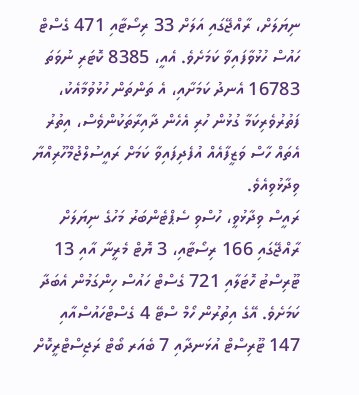ނިޔަލަށް، ރާއްޖޭގައި އަލަށް 33 ރިސޯޓާއި 471 ގެސްޓް ހައުސް ހުޅުވާފައިވާ ކަމަށެވެ. އެއީ، 8385 ކޮޓަރި ނުވަތަ 16783 އެނދު ކަމަށާއި، އެ ތަންތަން ހުޅުވުމާއެކު، ފަތުރުވެރިކަމާ ގުޅުން ހުރި އެހެން ދާއިރާތަކުންވެސް، އިތުރު އެތައް ހާސް ވަޒީފާއެއް އުފެދިފައިވާ ކަމަށް ރައީސުލްޖުމްހޫރިއްޔާ ވިދާޅުވިއެވެ.
ރައީސް ވިދާޅުވީ، ހުސްވި ސެޕްޓެންބަރު މަހުގެ ނިޔަލަށް ރާއްޖޭގައި 166 ރިސޯޓާއި، 3 ޔޮޓް މެރީނާ އާއި 13 ޓޫރިސްޓު ހޮޓަލާއި 721 ގެސްޓް ހައުސް ހިންގަމުން އެބަދާ ކަމަށެވެ. އޭގެ އިތުރުން ހޯމް ސްޓޭ 4 ގެސްޓްހައުސްއާއި 147 ޓޫރިސްޓް އުޅަނދާއި 7 ބެއަރ ބޯޓް ރަޖިސްޓްރީކޮށް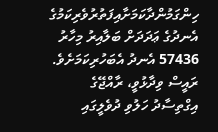ހިންގަމުންދާކަމަށާއިފަތުރުވެރިކަމުގެ އެނދުގެ ޢަދަދަށް ބަލާއިރު މިހާރު 57436 އެނދު އެބަހުރިކަމަށެވެ.
ރައީސް ވިދާޅުވީ، ރާއްޖޭގެ އިގްތިސާދު ހަލުވި ދުވެލީގައި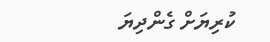ކުރިޔަށް ގެންދިޔަ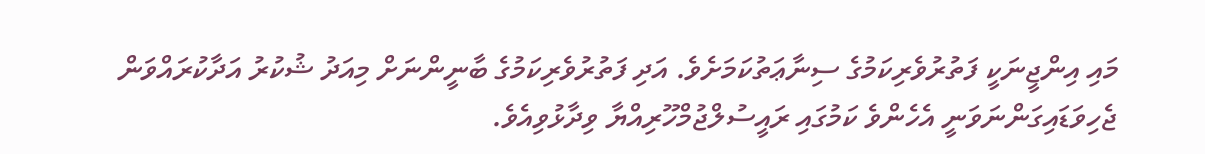މައި އިންޖީނަކީ ފަތުރުވެރިކަމުގެ ސިނާޢަތުކަމަށެވެ. އަދި ފަތުރުވެރިކަމުގެ ބާނީންނަށް މިއަދު ޝުކުރު އަދާކުރައްވަން ޖެހިވަޑައިގަންނަވަނީ އެހެންވެ ކަމުގައި ރައީސުލްޖުމްހޫރިއްޔާ ވިދާޅުވިއެވެ.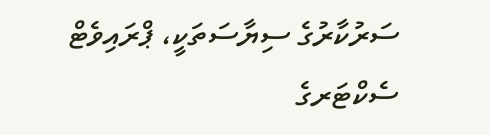ސަރުކާރުގެ ސިޔާސަތަކީ، ޕްރައިވެޓް ސެކްޓަރގެ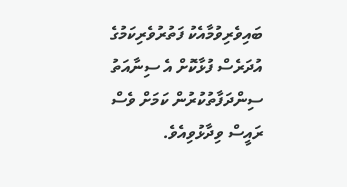ބައިވެރިވުމާއެކު ފަތުރުވެރިކަމުގެ އުދަރެސް ފުޅާކޮށް އެ ސިނާއަތު ސިންދަފާތުކުރުން ކަމަށް ވެސް ރައީސް ވިދާޅުވިއެވެ.